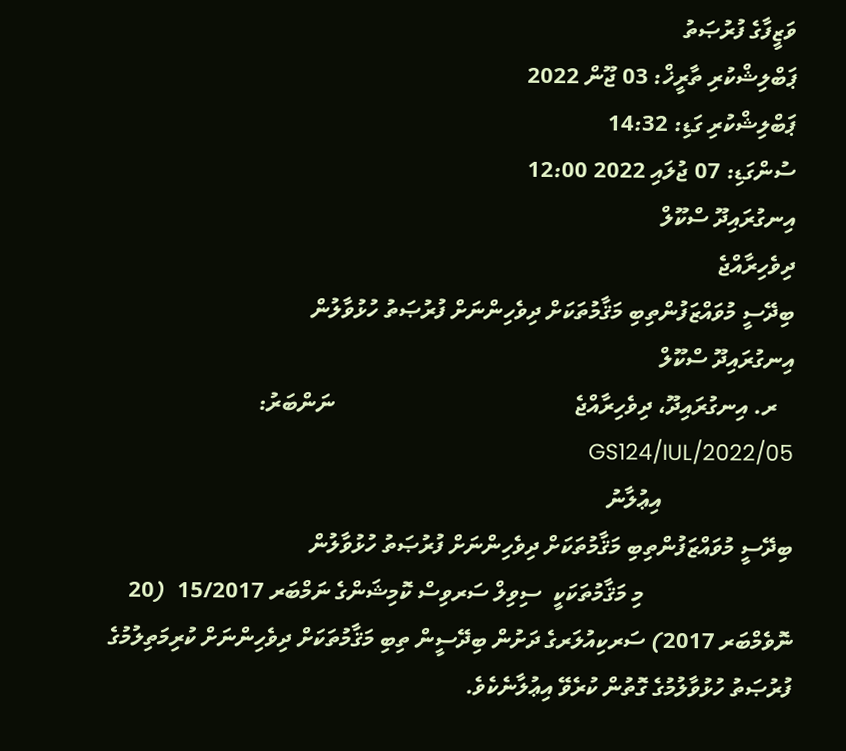ވަޒީފާގެ ފުރުޞަތު
ޕަބްލިޝްކުރި ތާރީޚް: 03 ޖޫން 2022
ޕަބްލިޝްކުރި ގަޑި: 14:32
ސުންގަޑި: 07 ޖުލައި 2022 12:00
އިނގުރައިދޫ ސްކޫލް
ދިވެހިރާއްޖެ
ބިދޭސީ މުވައްޒަފުންތިބި މަޤާމުތަކަށް ދިވެހިންނަށް ފުރުޞަތު ހުޅުވާލުން
އިނގުރައިދޫ ސްކޫލް
   ރ. އިނގުރައިދޫ، ދިވެހިރާއްޖެ                                          ނަންބަރު: GS124/IUL/2022/05
                       އިޢުލާނު
ބިދޭސީ މުވައްޒަފުންތިބި މަޤާމުތަކަށް ދިވެހިންނަށް ފުރުޞަތު ހުޅުވާލުން
                          މި މަޤާމުތަކަކީ  ސިވިލް ސަރވިސް ކޮމިޝަންގެ ނަމްބަރ 15/2017  (20 ނޮވެމްބަރ 2017) ސަރކިއުލަރގެ ދަށުން ބިދޭސީން ތިބި މަޤާމުތަކަށް ދިވެހިންނަށް ކުރިމަތިލުމުގެ ފުރުޞަތު ހުޅުވާލުމުގެ ގޮތުން ކުރެވޭ އިޢުލާނެކެވެ.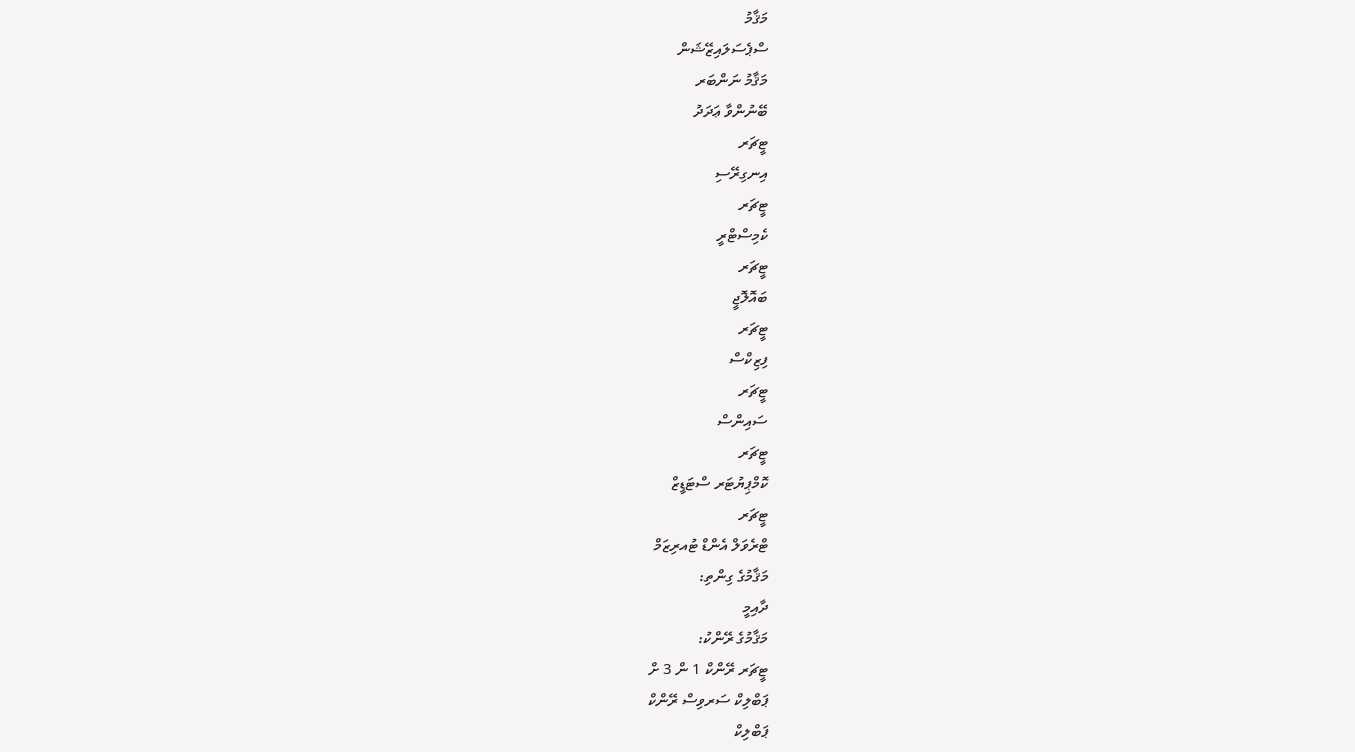މަޤާމު
ސްޕެސަލައިޒޭޝަން
މަޤާމު ނަންބަރ
ބޭނުންވާ ޢަދަދު
ޓީޗަރ
އިނގިރޭސި
ޓީޗަރ
ކެމިސްޓްރީ
ޓީޗަރ
ބައޮލޮޖީ
ޓީޗަރ
ފިޒިކްސް
ޓީޗަރ
ސައިންސް
ޓީޗަރ
ކޮމްޕިޔުޓަރ ސްޓަޑީޒް
ޓީޗަރ
ޓްރެވަލް އެންޑް ޓުއރިޒަމް
މަޤާމުގެ ގިންތި:
ދާއިމީ
މަޤާމުގެ ރޭންކު:
ޓީޗަރ ރޭންކް 1 ން 3 ށް
ޕަބްލިކް ސަރވިސް ރޭންކް
ޕަބްލިކް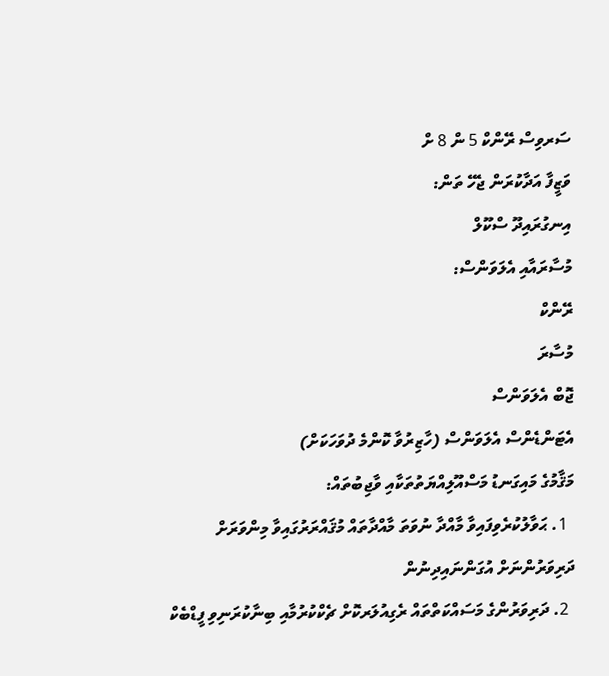ސަރވިސް ރޭންކް 5 ން 8 ށް
ވަޒީފާ އަދާކުރަން ޖެހޭ ތަން:
އިނގުރައިދޫ ސްކޫލް
މުސާރައާއި އެލަވަންސް:
ރޭންކް
މުސާރަ
ޖޮބް އެލަވަންސް
އެޓަންޑެންސް އެލަވަންސް (ހާޒިރުވާ ކޮންމެ ދުވަހަކަށް)
މަޤާމުގެ މައިގަނޑު މަސްއޫލިއްޔަތުތަކާއި ވާޖިބުތައް:
  1. ޙަވާލުކުރެވިފައިވާ މާއްދާ ނުވަތަ މާއްދާތައް މުޤައްރަރުގައިވާ މިންވަރަށް ދަރިވަރުންނަށް އުގަންނައިދިނުން
  2. ދަރިވަރުންގެ މަސައްކަތްތައް ރެގިއުލަރކޮށް ޗެކްކުރުމާއި ބިނާކުރަނިވި ފީޑްބެކް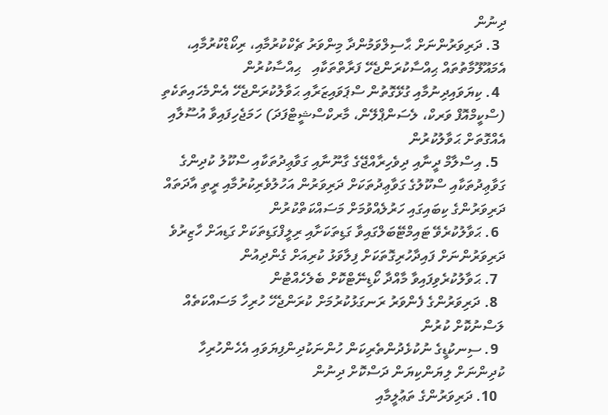ދިނުން
  3. ދަރިވަރުންނަށް ޙާސިލްވަމުންދާ މިންވަރު ޗެކްކުރުމާއި، ރިކޯޑްކުރުމާއި، އެމައޫލޫމާތުތައް ޙިއްސާކުރަންޖެހޭ ފަރާތްތަކާއި   ޙިއްސާކުރުން
  4. ކިޔަވައިދިނުމާއި ގުޅޭގޮތުން ސްޕަވައިޒަރާއި ޙަވާލުކުރަންޖެހޭ އެންމެހައިތަކެތި (ސްކީމްއޮފް ވަރކް، ލެސަންޕްލޭން، މާރކްސްޝީޓްފަދަ) ހަމަޖެހިފައިވާ އުސޫލާއި އެއްގޮތަށް ޙަވާލުކުރުން
  5. އިސްލާމް ދީނާއި ދިވެހިރާއްޖޭގެ ގާނޫނާއި ގަވާޢިދުތަކާއި ސްކޫލު ކުދިންގެ ގަވާޢިދުތަކާއި ސްކޫލުގެ ގަވާޢިދުތަކަށް ދަރިވަރުން އަހުލުވެރިކުރުމާއި ރީތި އާދަތައް ދަރިވަރުންގެ ކިބައިގައި ހަރުލެއްވުމަށް މަސައްކަތްކުރުން
  6. ޙަވާލުކުރެވޭ ޓައިމްޓޭބަލްގައިވާ ގަޑިތަކަށާއި ރިލީފްގަޑިތަކަށް ގަޑިއަށް ހާޒިރުވެ ދަރިވަރުންނަށް ފައިދާހުރިގޮތަކަށް ފިލާވަޅު ކުރިއަށް ގެންދިއުން
  7. ޙަވާލުކުރެވިފައިވާ މާއްދާ ކޯޑިނޭޓްކޮށް ބެލެހެއްޓުން
  8. ދަރިވަރުންގެ ފެންވަރު ރަނގަޅުކުރުމަށް ކުރަންޖެހޭ ހުރިހާ މަސައްކަތެއް ލަސްނުކޮށް ކުރުން
  9. ސިނކުޑީގެ ނުކުޅެދުންތެރިކަން ހުންނަކުދިންފިޔަވައި އެހެންހުރިހާ ކުދިންނަށް ލިޔަންކިޔަން ދަސްކޮށް ދިނުން
  10. ދަރިވަރުންގެ ތަޢުލީމާއި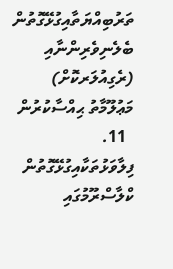ތަރުބިއްޔަތާއިގުޅޭގޮތުން ބެލެނިވެރިންނާއި (ރެގިއުލަރކޮށް) މަޢުލޫމާތު ޙިއްސާކުރުން
  11. ފިލާވަޅުތަކާއިގުޅޭގޮތުން ކްލާސްރޫމުގައި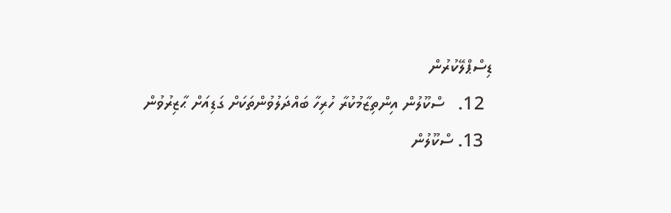ޑިސްޕްލޭކުރުން
  12.   ސްކޫލުން އިންތިޒާމުކުރާ ހުރިހާ ބައްދަލުވުންތަކަށް ގަޑިއަށް ޙާޒިރުވުން
  13. ސްކޫލުން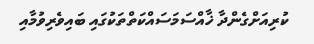ކުރިއަށްގެންދާ ޚާއްސަމަސައްކަތްތަކުގައި ބައިވެރިވުމާއި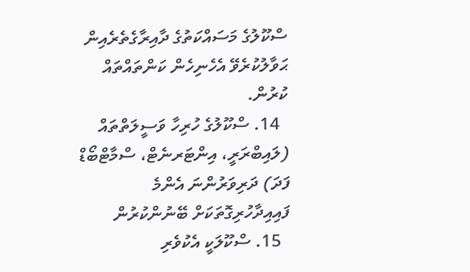ސްކޫލުގެ މަސައްކަތުގެ ދާއިރާގެތެރެއިން ޙަވާލުކުރެވޭ އެހެނިހެން ކަންތައްތައް ކުރުން.
  14. ސްކޫލުގެ ހުރިހާ ވަސީލަތްތައް (ލައިބްރަރީ، އިންޓަރނެޓް، ސްމާޓްބޯޑް ފަދަ) ދަރިވަރުންނަ އެންމެ ފައިއިދާހުރިގޮތަކަށް ބޭނުންކުރުން
  15. ސްކޫލަކީ އެކުވެރި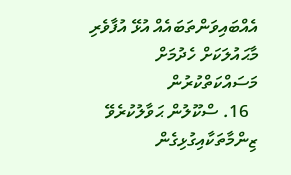އެއްބައިވަންތަބައެއް އުޅޭ އުފާވެރި މާޙައުލަކަށް ހެދުމަށް މަސައްކަތްކުރުން
  16. ސްކޫލުން ޙަވާލުކުރެވޭ ޒިންމާތަކާއިގުޅިގެން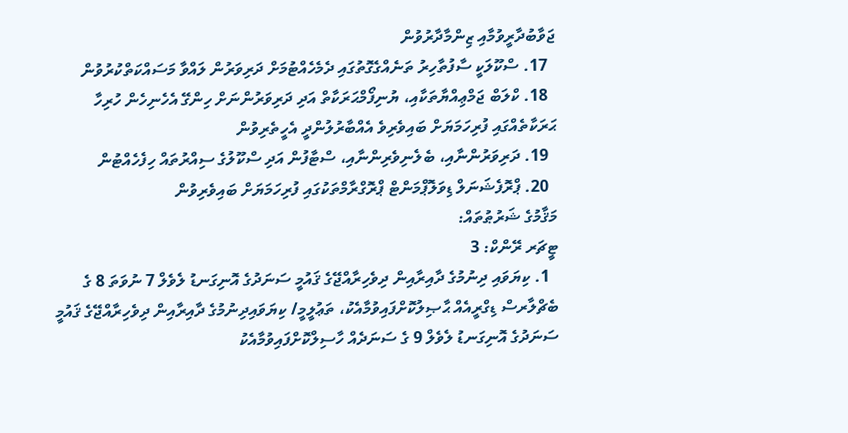ޖަވާބުދާރީވުމާއި ޒިންމާދާރުވުން
  17. ސްކޫލަކީ ސާފުތާހިރު ތަނެއްގެގޮތުގައި ދެމެހެއްޓުމަށް ދަރިވަރުން ލައްވާ މަސައްކަތްކުރުވުން
  18. ކްލަބް ޖަމްޢިއްޔާތަކާއި، ޔުނިފޯމްޙަރަކާތް އަދި ދަރިވަރުންނަށް ހިންގޭ އެހެނިހެން ހުރިހާ ޙަރަކާތެއްގައި ފުރިހަމަޔަށް ބައިވެރިވެ އެއްބާރުލުންދީ އެހީތެރިވުން
  19. ދަރިވަރުންނާއި، ބެލެނިވެރިންނާއި، ސްޓާފުން އަދި ސްކޫލުގެ ސިއްރުތައް ހިފެހެއްޓުން
  20. ޕްރޮފެޝަނަލް ޑިވަލޮޕްމަންޓް ޕްރޮގްރާމްތަކުގައި ފުރިހަމަޔަށް ބައިވެރިވުން
މަޤާމުގެ ޝަރުޠުތައް:
ޓީޗަރ ރޭންކް: 3
  1. ކިޔަވައި ދިނުމުގެ ދާއިރާއިން ދިވެހިރާއްޖޭގެ ޤައުމީ ސަނަދުގެ އޮނިގަނޑު ލެވެލް 7 ނުވަތަ 8 ގެ ބެޗްލާރސް ޑިގްރީއެއް ޙާޞިލުކޮށްފައިވުމާއެކު، ތަޢުލީމީ/ ކިޔަވައިދިނުމުގެ ދާއިރާއިން ދިވެހިރާއްޖޭގެ ޤައުމީ ސަނަދުގެ އޮނިގަނޑު ލެވެލް 9 ގެ ސަނަދެއް ހާސިލްކޮށްފައިވުމާއެކު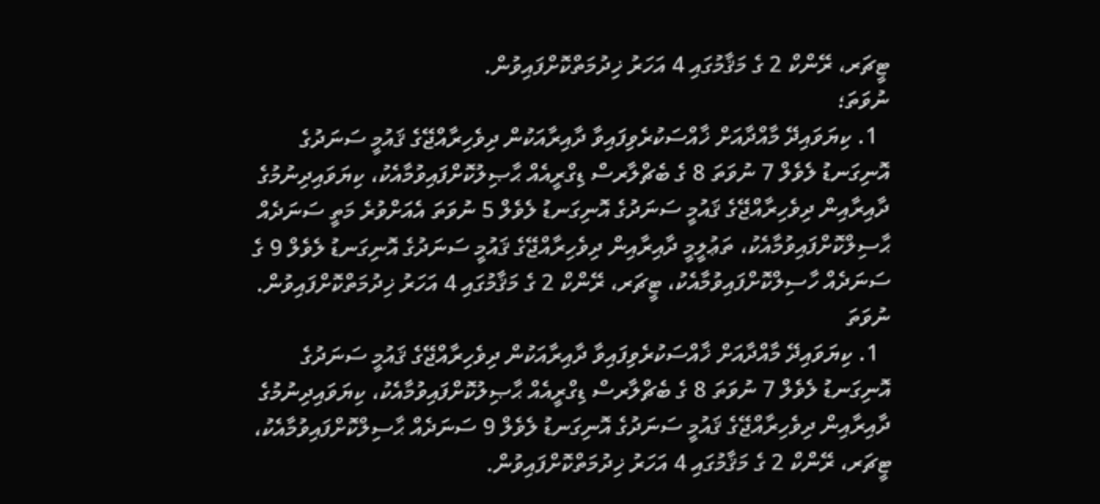ޓީޗަރ، ރޭންކް 2 ގެ މަޤާމުގައި 4 އަހަރު ޚިދުމަތްކޮށްފައިވުން.
ނުވަތަ؛
  1. ކިޔަވައިދޭ މާއްދާއަށް ޚާއްސަކުރެވިފައިވާ ދާއިރާއަކުން ދިވެހިރާއްޖޭގެ ޤައުމީ ސަނަދުގެ އޮނިގަނޑު ލެވެލް 7 ނުވަތަ 8 ގެ ބެޗްލާރސް ޑިގްރީއެއް ޙާޞިލުކޮށްފައިވުމާއެކު، ކިޔަވައިދިނުމުގެ ދާއިރާއިން ދިވެހިރާއްޖޭގެ ޤައުމީ ސަނަދުގެ އޮނިގަނޑު ލެވެލް 5 ނުވަތަ އެއަށްވުރެ މަތީ ސަނަދެއް ޙާސިލްކޮށްފައިވުމާއެކު، ތަޢުލީމީ ދާއިރާއިން ދިވެހިރާއްޖޭގެ ޤައުމީ ސަނަދުގެ އޮނިގަނޑު ލެވެލް 9 ގެ ސަނަދެއް ހާސިލްކޮށްފައިވުމާއެކު، ޓީޗަރ، ރޭންކް 2 ގެ މަޤާމުގައި 4 އަހަރު ޚިދުމަތްކޮށްފައިވުން.
ނުވަތަ
  1. ކިޔަވައިދޭ މާއްދާއަށް ޚާއްސަކުރެވިފައިވާ ދާއިރާއަކުން ދިވެހިރާއްޖޭގެ ޤައުމީ ސަނަދުގެ އޮނިގަނޑު ލެވެލް 7 ނުވަތަ 8 ގެ ބެޗްލާރސް ޑިގްރީއެއް ޙާޞިލުކޮށްފައިވުމާއެކު، ކިޔަވައިދިނުމުގެ ދާއިރާއިން ދިވެހިރާއްޖޭގެ ޤައުމީ ސަނަދުގެ އޮނިގަނޑު ލެވެލް 9 ސަނަދެއް ޙާސިލްކޮށްފައިވުމާއެކު، ޓީޗަރ، ރޭންކް 2 ގެ މަޤާމުގައި 4 އަހަރު ޚިދުމަތްކޮށްފައިވުން.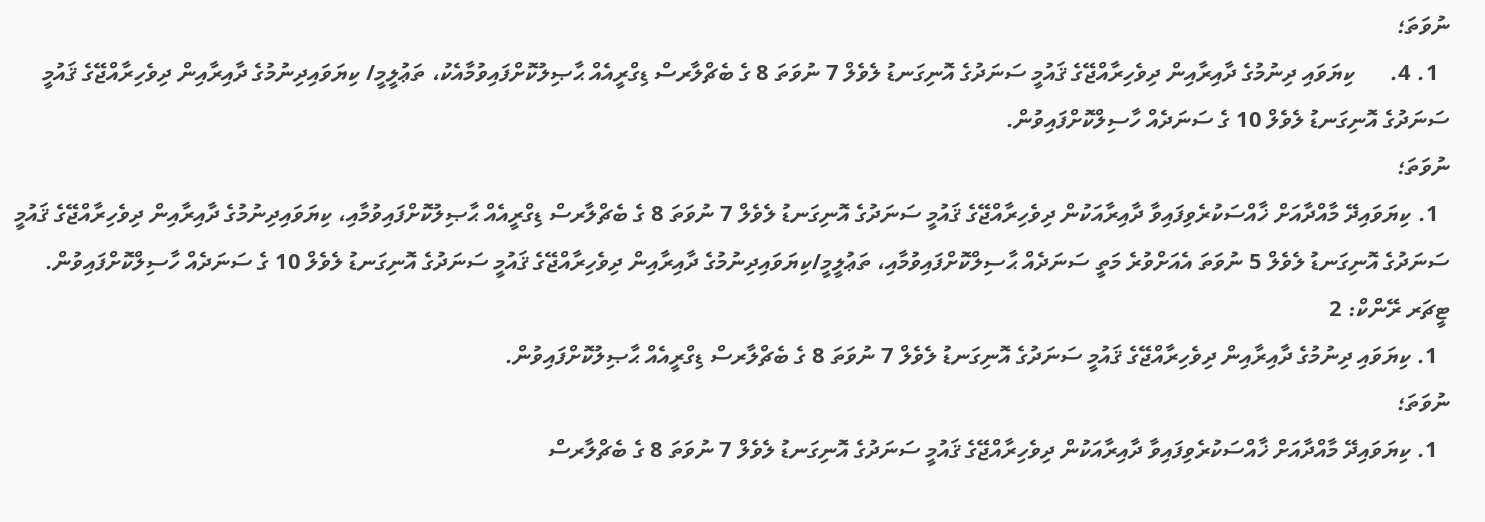ނުވަތަ؛
  1. 4.      ކިޔަވައި ދިނުމުގެ ދާއިރާއިން ދިވެހިރާއްޖޭގެ ޤައުމީ ސަނަދުގެ އޮނިގަނޑު ލެވެލް 7 ނުވަތަ 8 ގެ ބެޗްލާރސް ޑިގްރީއެއް ޙާޞިލުކޮށްފައިވުމާއެކު، ތަޢުލީމީ/ ކިޔަވައިދިނުމުގެ ދާއިރާއިން ދިވެހިރާއްޖޭގެ ޤައުމީ ސަނަދުގެ އޮނިގަނޑު ލެވެލް 10 ގެ ސަނަދެއް ހާސިލްކޮށްފައިވުން.
ނުވަތަ؛
  1. ކިޔަވައިދޭ މާއްދާއަށް ޚާއްސަކުރެވިފައިވާ ދާއިރާއަކުން ދިވެހިރާއްޖޭގެ ޤައުމީ ސަނަދުގެ އޮނިގަނޑު ލެވެލް 7 ނުވަތަ 8 ގެ ބެޗްލާރސް ޑިގްރީއެއް ޙާޞިލުކޮށްފައިވުމާއި، ކިޔަވައިދިނުމުގެ ދާއިރާއިން ދިވެހިރާއްޖޭގެ ޤައުމީ ސަނަދުގެ އޮނިގަނޑު ލެވެލް 5 ނުވަތަ އެއަށްވުރެ މަތީ ސަނަދެއް ޙާސިލްކޮށްފައިވުމާއި، ތަޢުލީމީ/ކިޔަވައިދިނުމުގެ ދާއިރާއިން ދިވެހިރާއްޖޭގެ ޤައުމީ ސަނަދުގެ އޮނިގަނޑު ލެވެލް 10 ގެ ސަނަދެއް ހާސިލްކޮށްފައިވުން.
ޓީޗަރ ރޭންކް: 2
  1. ކިޔަވައި ދިނުމުގެ ދާއިރާއިން ދިވެހިރާއްޖޭގެ ޤައުމީ ސަނަދުގެ އޮނިގަނޑު ލެވެލް 7 ނުވަތަ 8 ގެ ބެޗްލާރސް ޑިގްރީއެއް ޙާޞިލުކޮށްފައިވުން.
ނުވަތަ؛
  1. ކިޔަވައިދޭ މާއްދާއަށް ޚާއްސަކުރެވިފައިވާ ދާއިރާއަކުން ދިވެހިރާއްޖޭގެ ޤައުމީ ސަނަދުގެ އޮނިގަނޑު ލެވެލް 7 ނުވަތަ 8 ގެ ބެޗްލާރސް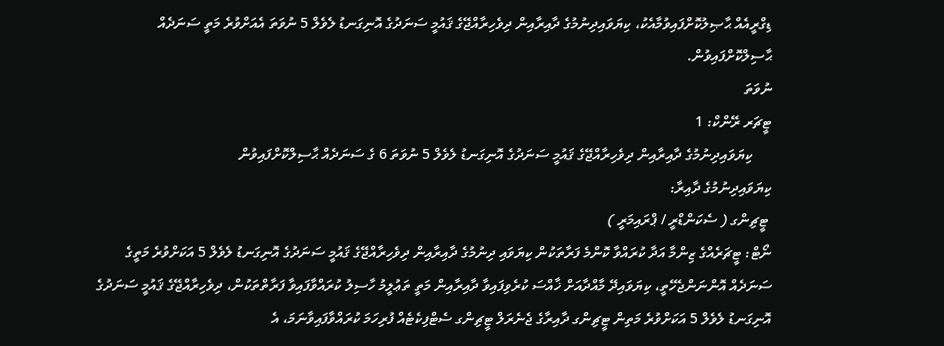ޑިގްރީއެއް ޙާޞިލުކޮށްފައިވުމާއެކު، ކިޔަވައިދިނުމުގެ ދާއިރާއިން ދިވެހިރާއްޖޭގެ ޤައުމީ ސަނަދުގެ އޮނިގަނޑު ލެވެލް 5 ނުވަތަ އެއަށްވުރެ މަތީ ސަނަދެއް ޙާސިލްކޮށްފައިވުން.
ނުވަތަ
ޓީޗަރ ރޭންކް: 1
     ކިޔަވައިދިނުމުގެ ދާއިރާއިން ދިވެހިރާއްޖޭގެ ޤައުމީ ސަނަދުގެ އޮނިގަނޑު ލެވެލް 5 ނުވަތަ 6 ގެ ސަނަދެއް ޙާސިލްކޮށްފައިވުން
ކިޔަވައިދިނުމުގެ ދާއިރާ:
 ޓީޗިންގ ( ސެކަންޑްރީ / ޕްރައިމަރީ )
ނޯޓް: ޓީޗަރެއްގެ ޒިންމާ އަދާ ކުރައްވާ ކޮންމެ ފަރާތަކުން ކިޔަވައި ދިނުމުގެ ދާއިރާއިން ދިވެހިރާއްޖޭގެ ޤައުމީ ސަނަދުގެ އޮނިގަނޑު ލެވެލް 5 އަކަށްވުރެ މަތީގެ ސަނަދެއް އޮންނަންޖެހޭތީ، ކިޔަވައިދޭ މާއްދާއަށް ޚާއްސަ ކުރެވިފައިވާ ދާއިރާއިން މަތީ ތަޢުލީމު ހާސިލު ކުރައްވާފައިވާ ފަރާތްތަކުން، ދިވެހިރާއްޖޭގެ ޤައުމީ ސަނަދުގެ އޮނިގަނޑު ލެވެލް 5 އަކަށްވުރެ މަތިން ޓީޗިންގ ދާއިރާގެ ޖެނެރަލް ޓީޗިންގ ސެޓްފިކެޓެއް ފުރިހަމަ ކުރައްވާފައިވާނަމަ، އެ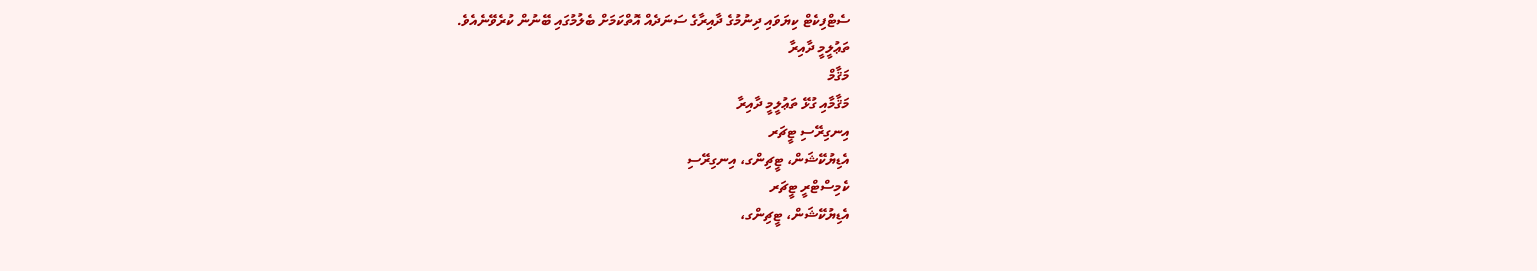ސެޓްފިކެޓް ކިޔަވައި ދިނުމުގެ ދާއިރާގެ ސަނަދެއް އޮތްކަމަށް ބެލުމުގައި ބޭނުން ކުރެވޭނެއެވެ.
ތަޢުލީމީ ދާއިރާ
މަޤާމް
މަޤާމާއި ގުޅޭ ތަޢުލީމީ ދާއިރާ
އިނގިރޭސި ޓީޗަރ
އެޑިޔުކޭޝަން، ޓީޗިންގ، އިނގިރޭސި
ކެމިސްޓްރީ ޓީޗަރ
އެޑިޔުކޭޝަން، ޓީޗިންގ،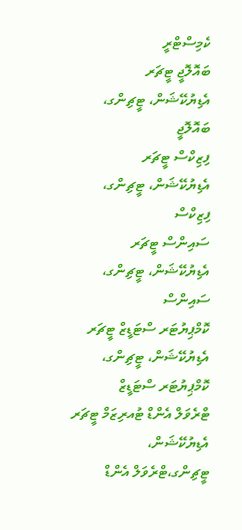ކެމިސްޓްރީ
ބައޮލޮޖީ ޓީޗަރ
އެޑިޔުކޭޝަން، ޓީޗިންގ، ބައޮލޮޖީ
ފިޒިކްސް ޓީޗަރ
އެޑިޔުކޭޝަން، ޓީޗިންގ، ފިޒިކްސް
ސައިންސް ޓީޗަރ
އެޑިޔުކޭޝަން، ޓީޗިންގ، ސައިންސް
ކޮމްޕިޔުޓަރ ސްޓަޑީޒް ޓީޗަރ
އެޑިޔުކޭޝަން، ޓީޗިންގ، ކޮމްޕިޔުޓަރ ސްޓަޑީޒް
ޓްރެވަލް އެންޑް ޓުއރިޒަމް ޓީޗަރ
އެޑިޔުކޭޝަން، ޓީޗިންގ،ޓްރެވަލް އެންޑް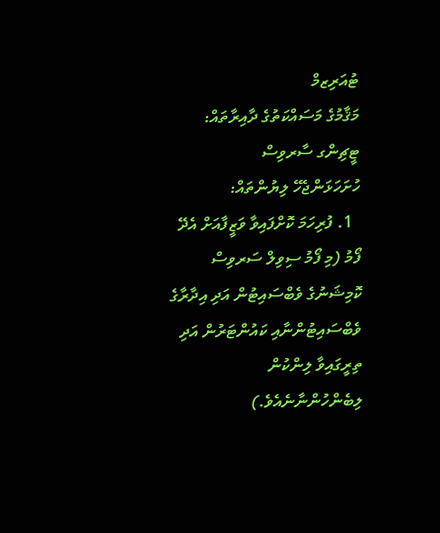ޓުއަރިޒމް
މަޤާމުގެ މަސައްކަތުގެ ދާއިރާތައް:
ޓީޗިންގ ސާރވިސް
ހުށަހަޅަންޖެހޭ ލިޔުންތައް:
  1. ފުރިހަމަ ކޮށްފައިވާ ވަޒީފާއަށް އެދޭ ފޯމު (މި ފޯމު ސިވިލް ސަރވިސް ކޮމިޝަނުގެ ވެބްސައިޓުން އަދި އިދާރާގެ ވެބްސައިޓުންނާއި ކައުންޓަރުން އަދި ތިރީގައިވާ ލިންކުން ލިބެންހުންނާނެއެވެ.)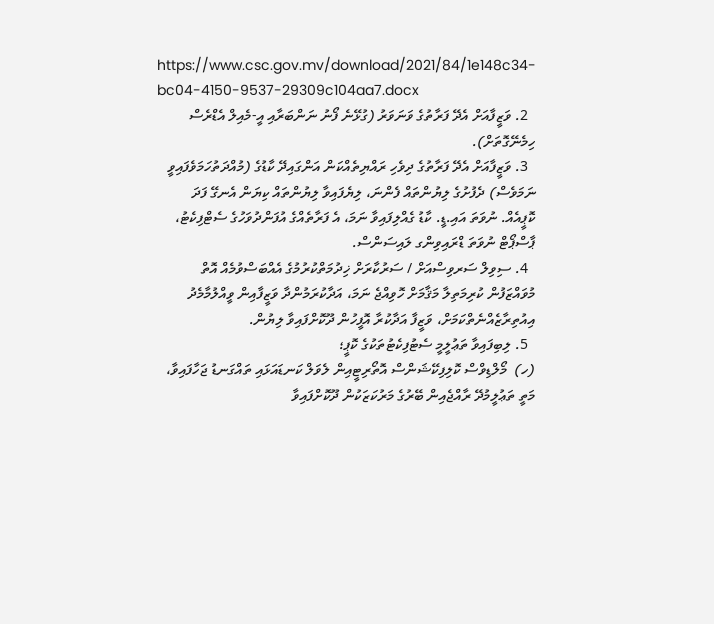https://www.csc.gov.mv/download/2021/84/1e148c34-bc04-4150-9537-29309c104aa7.docx
  2. ވަޒީފާއަށް އެދޭ ފަރާތުގެ ވަނަވަރު (ގުޅޭނެ ފޯނު ނަންބަރާއި އީ-މެއިލް އެޑްރެސް ހިމެނޭގޮތަށް).
  3. ވަޒީފާއަށް އެދޭ ފަރާތުގެ ދިވެހި ރައްޔިތެއްކަން އަންގައިދޭ ކާޑުގެ (މުއްދަތުހަމަވެފައިވީ ނަމަވެސް) ދެފުށުގެ ލިޔުންތައް ފެންނަ، ލިޔެފައިވާ ލިޔުންތައް ކިޔަން އެނގޭ ފަދަ ކޮޕީއެއް. ނުވަތަ އައި.ޑީ. ކާޑު ގެއްލިފައިވާ ނަމަ، އެ ފަރާތެއްގެ އުފަންދުވަހުގެ ސެޓްފިކެޓު، ޕާސްޕޯޓް ނުވަތަ ޑްރައިވިންގ ލައިސަންސް.
  4. ސިވިލް ސަރވިސްއަށް / ސަރުކާރަށް ޚިދުމަތްކުރުމުގެ އެއްބަސްވުމެއް އޮތް މުވައްޒަފުން ކުރިމަތިލާ މަޤާމަށް ހޮވިއްޖެ ނަމަ، އަދާކުރަމުންދާ ވަޒީފާއިން ވީއްލުމާމެދު އިއުތިރާޒެއްނެތްކަމަށް، ވަޒީފާ އަދާކުރާ އޮފީހުން ދޫކޮށްފައިވާ ލިޔުން.
  5. ލިބިފައިވާ ތަޢުލީމީ ސެޓުފިކެޓުތަކުގެ ކޮޕީ؛
(ހ)  މޯލްޑިވްސް ކޮލިފިކޭޝަންސް އޮތޯރިޓީއިން ލެވަލް ކަނޑައަޅައި ތައްގަނޑު ޖަހާފައިވާ، މަތީ ތަޢުލީމުދޭ ރާއްޖެއިން ބޭރުގެ މަރުކަޒަކުން ދޫކޮށްފައިވާ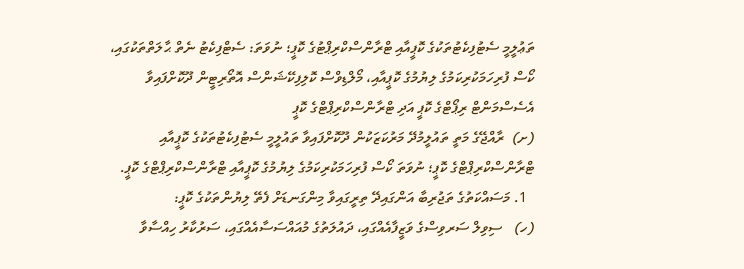ތަޢުލީމީ ސެޓުފިކެޓުތަކުގެ ކޮޕީއާއި ޓްރާންސްކްރިޕްޓުގެ ކޮޕީ؛ ނުވަތަ: ސެޓްފިކެޓު ނެތް ޙާލަތްތަކުގައި، ކޯސް ފުރިހަމަކުރިކަމުގެ ލިޔުމުގެ ކޮޕީއާއި، މޯލްޑިވްސް ކޮލިފިކޭޝަންސް އޮތޯރިޓީން ދޫކޮށްފައިވާ އެސެސްމަންޓް ރިޕޯޓްގެ ކޮޕީ އަދި ޓްރާންސްކްރިޕްޓްގެ ކޮޕީ
(ށ)  ރާއްޖޭގެ މަތީ ތައުލީމުދޭ މަރުކަޒަކުން ދޫކޮށްފައިވާ ތައުލީމީ ސެޓުފިކެޓުތަކުގެ ކޮޕީއާއި ޓްރާންސްކްރިޕްޓްގެ ކޮޕީ؛ ނުވަތަ ކޯސް ފުރިހަމަކުރިކަމުގެ ލިޔުމުގެ ކޮޕީއާއި ޓްރާންސްކްރިޕްޓްގެ ކޮޕީ.
  1. މަސައްކަތުގެ ތަޖުރިބާ އަންގައިދޭ ތިރީގައިވާ މިންގަނޑަށް ފެތޭ ލިޔުންތަކުގެ ކޮޕީ:
(ހ)   ސިވިލް ސަރވިސްގެ ވަޒީފާއެއްގައި، ދައުލަތުގެ މުއައްސަސާއެއްގައި، ސަރުކާރު ހިއްސާވާ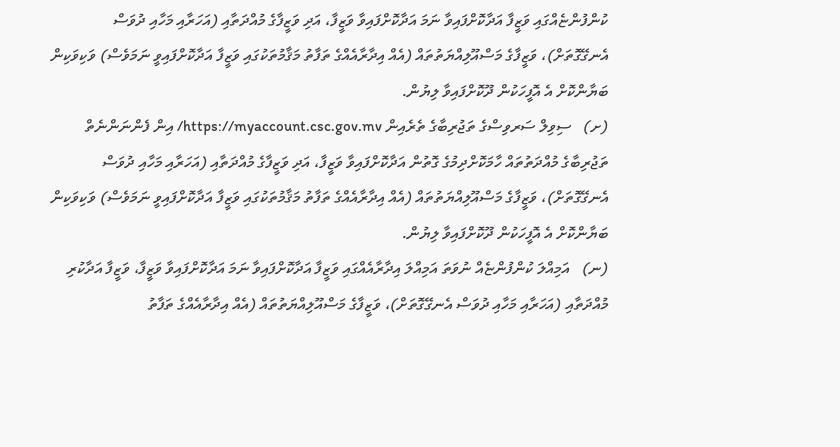ކުންފުންޏެއްގައި ވަޒީފާ އަދާކޮށްފައިވާ ނަމަ އަދާކޮށްފައިވާ ވަޒީފާ، އަދި ވަޒީފާގެ މުއްދަތާއި (އަހަރާއި މަހާއި ދުވަސް އެނގޭގޮތަށް)، ވަޒީފާގެ މަސްއޫލިއްޔަތުތައް (އެއް އިދާރާއެއްގެ ތަފާތު މަޤާމުތަކުގައި ވަޒީފާ އަދާކޮށްފައިވީ ނަމަވެސް) ވަކިވަކިން ބަޔާންކޮށް އެ އޮފީހަކުން ދޫކޮށްފައިވާ ލިޔުން.
(ށ)   ސިވިލް ސަރވިސްގެ ތަޖުރިބާގެ ތެރެއިން https://myaccount.csc.gov.mv/ އިން ފެންނަންނެތް ތަޖުރިބާގެ މުއްދަތުތައް ހާމަކޮށްދިމުގެ ގޮތުން އަދާކޮށްފައިވާ ވަޒީފާ، އަދި ވަޒީފާގެ މުއްދަތާއި (އަހަރާއި މަހާއި ދުވަސް އެނގޭގޮތަށް)، ވަޒީފާގެ މަސްއޫލިއްޔަތުތައް (އެއް އިދާރާއެއްގެ ތަފާތު މަޤާމުތަކުގައި ވަޒީފާ އަދާކޮށްފައިވީ ނަމަވެސް) ވަކިވަކިން ބަޔާންކޮށް އެ އޮފީހަކުން ދޫކޮށްފައިވާ ލިޔުން.
(ނ)   އަމިއްލަ ކުންފުންޏެއް ނުވަތަ އަމިއްލަ އިދާރާއެއްގައި ވަޒީފާ އަދާކޮށްފައިވާ ނަމަ އަދާކޮށްފައިވާ ވަޒީފާ، ވަޒީފާ އަދާކުރި މުއްދަތާއި (އަހަރާއި މަހާއި ދުވަސް އެނގޭގޮތަށް)، ވަޒީފާގެ މަސްއޫލިއްޔަތުތައް (އެއް އިދާރާއެއްގެ ތަފާތު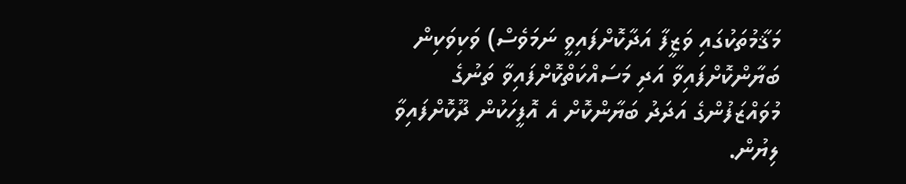މަޤާމުތަކުގައި ވަޒީފާ އަދާކޮށްފައިވީ ނަމަވެސް) ވަކިވަކިން ބަޔާންކޮށްފައިވާ އަދި މަސައްކަތްކޮށްފައިވާ ތަނުގެ މުވައްޒަފުންގެ އަދަދު ބަޔާންކޮށް އެ އޮފީހަކުން ދޫކޮށްފައިވާ ލިޔުން.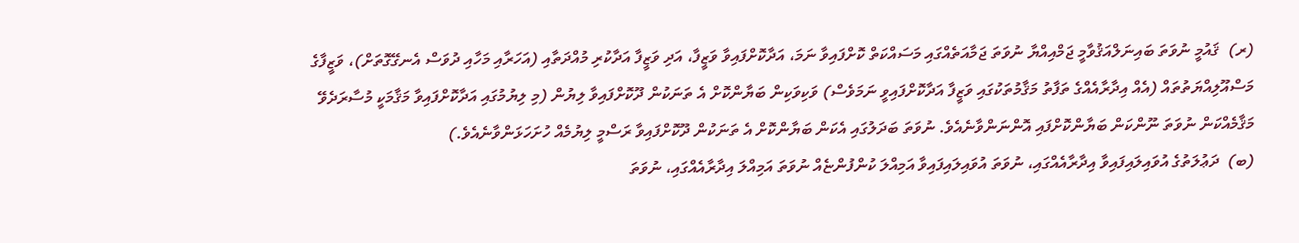(ރ)  ޤައުމީ ނުވަތަ ބައިނަލްއަޤުވާމީ ޖަމްއިއްޔާ ނުވަތަ ޖަމާއަތެއްގައި މަސައްކަތް ކޮށްފައިވާ ނަމަ، އަދާކޮށްފައިވާ ވަޒީފާ، އަދި ވަޒީފާ އަދާކުރި މުއްދަތާއި (އަހަރާއި މަހާއި ދުވަސް އެނގޭގޮތަށް)، ވަޒީފާގެ މަސްއޫލިއްޔަތުތައް (އެއް އިދާރާއެއްގެ ތަފާތު މަޤާމުތަކުގައި ވަޒީފާ އަދާކޮށްފައިވީ ނަމަވެސް) ވަކިވަކިން ބަޔާންކޮށް އެ ތަނަކުން ދޫކޮށްފައިވާ ލިޔުން (މި ލިޔުމުގައި އަދާކޮށްފައިވާ މަޤާމަކީ މުސާރަދެވޭ މަޤާމެއްކަން ނުވަތަ ނޫންކަން ބަޔާންކޮށްފައި އޮންނަންވާނެއެވެ. ނުވަތަ ބަދަލުގައި އެކަން ބަޔާންކޮށް އެ ތަނަކުން ދޫކޮށްފައިވާ ރަސްމީ ލިޔުމެއް ހުށަހަޅަންވާނެއެވެ.)
(ބ)  ދަޢުލަތުގެ އުވައިލައިފައިވާ އިދާރާއެއްގައި، ނުވަތަ އުވައިލައިފައިވާ އަމިއްލަ ކުންފުންޏެއް ނުވަތަ އަމިއްލަ އިދާރާއެއްގައި، ނުވަތަ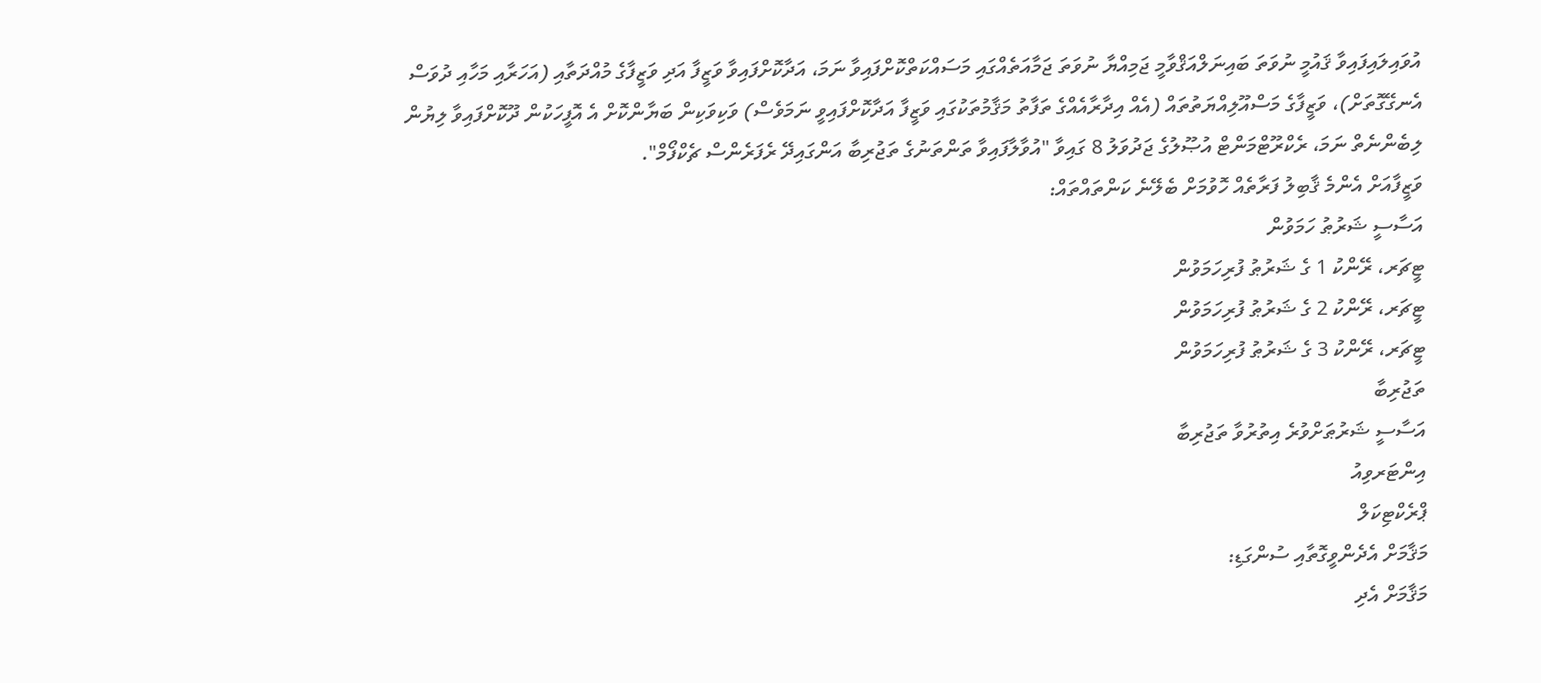އުވައިލައިފައިވާ ޤައުމީ ނުވަތަ ބައިނަލްއަޤްވާމީ ޖަމިއްޔާ ނުވަތަ ޖަމާއަތެއްގައި މަސައްކަތްކޮށްފައިވާ ނަމަ، އަދާކޮށްފައިވާ ވަޒީފާ އަދި ވަޒީފާގެ މުއްދަތާއި (އަހަރާއި މަހާއި ދުވަސް އެނގޭގޮތަށް)، ވަޒީފާގެ މަސްއޫލިއްޔަތުތައް (އެއް އިދާރާއެއްގެ ތަފާތު މަޤާމުތަކުގައި ވަޒީފާ އަދާކޮށްފައިވީ ނަމަވެސް) ވަކިވަކިން ބަޔާންކޮށް އެ އޮފީހަކުން ދޫކޮށްފައިވާ ލިޔުން ލިބެންނެތް ނަމަ، ރެކްރޫޓްމަންޓް އުޞޫލުގެ ޖަދުވަލު 8 ގައިވާ "އުވާލާފައިވާ ތަންތަނުގެ ތަޖުރިބާ އަންގައިދޭ ރެފަރެންސް ޗެކްފޯމް".
ވަޒީފާއަށް އެންމެ ޤާބިލު ފަރާތެއް ހޮވުމަށް ބެލޭނެ ކަންތައްތައް:
އަސާސީ ޝަރުޠު ހަމަވުން
ޓީޗަރ، ރޭންކު 1 ގެ ޝަރުޠު ފުރިހަމަވުން
ޓީޗަރ، ރޭންކު 2 ގެ ޝަރުޠު ފުރިހަމަވުން
ޓީޗަރ، ރޭންކު 3 ގެ ޝަރުޠު ފުރިހަމަވުން
ތަޖުރިބާ
އަސާސީ ޝަރުޠަށްވުރެ އިތުރުވާ ތަޖުރިބާ
އިންޓަރވިއު
ޕްރެކްޓިކަލް
މަޤާމަށް އެދެންވީގޮތާއި ސުންގަޑި:
މަޤާމަށް އެދި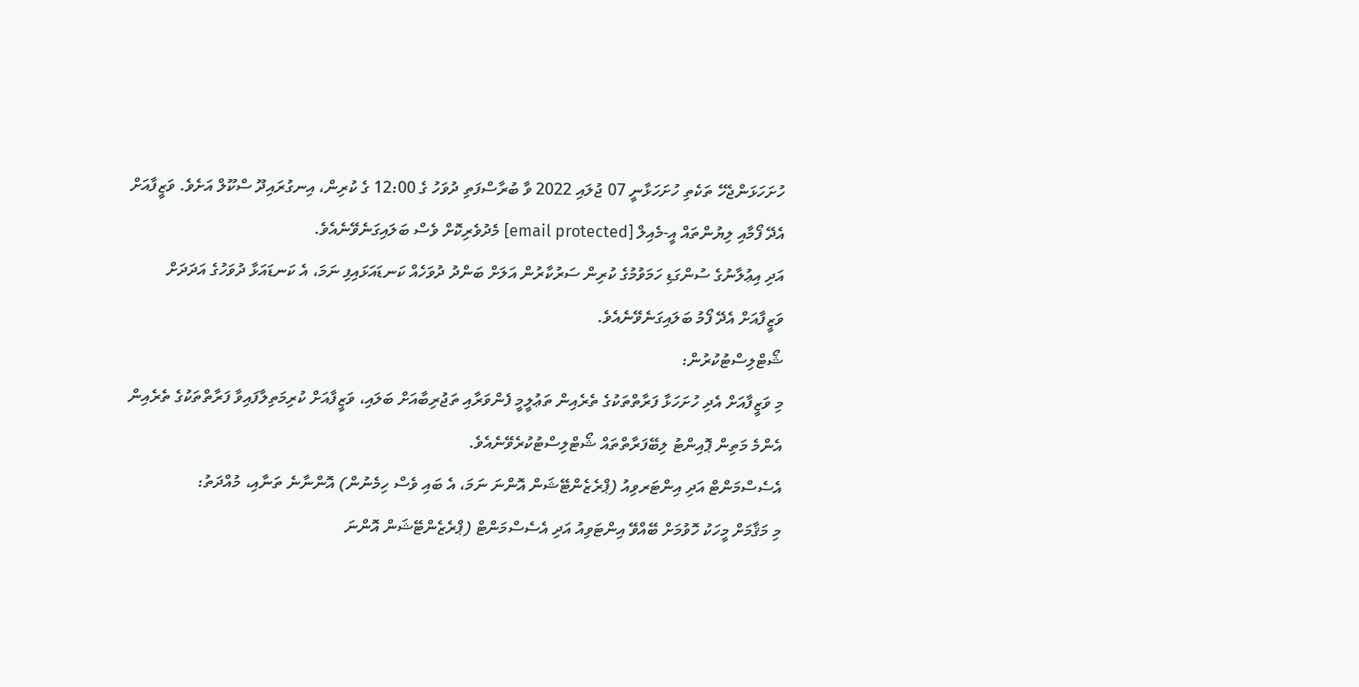ހުށަހަޅަންޖެހޭ ތަކެތި ހުށަހަޅާނީ 07 ޖުލައި 2022 ވާ ބުރާސްފަތި ދުވަހު ގެ 12:00 ގެ ކުރިން، އިނގުރައިދޫ ސްކޫލް އަށެވެ. ވަޒީފާއަށް އެދޭ ފޯމާއި ލިޔުންތައް އީ-މެއިލް [email protected] މެދުވެރިކޮށް ވެސް ބަލައިގަނެވޭނެއެވެ.
އަދި އިޢުލާނުގެ ސުންގަޑި ހަމަވުމުގެ ކުރިން ސަރުކާރުން އަލަށް ބަންދު ދުވަހެއް ކަނޑައަޅައިފި ނަމަ، އެ ކަނޑައަޅާ ދުވަހުގެ އަދަދަށް ވަޒީފާއަށް އެދޭ ފޯމު ބަލައިގަނެވޭނެއެވެ.
ޝޯޓްލިސްޓުކުރުން:
މި ވަޒީފާއަށް އެދި ހުށަހަޅާ ފަރާތްތަކުގެ ތެރެއިން ތަޢުލީމީ ފެންވަރާއި ތަޖުރިބާއަށް ބަލައި، ވަޒީފާއަށް ކުރިމަތިލާފައިވާ ފަރާތްތަކުގެ ތެރެއިން އެންމެ މަތިން ޕޮއިންޓު ލިބޭފަރާތްތައް ޝޯޓްލިސްޓުކުރެވޭނެއެވެ.
އެސެސްމަންޓް އަދި އިންޓަރވިއު (ޕްރެޒެންޓޭޝަން އޮންނަ ނަމަ، އެ ބައި ވެސް ހިމެނުން) އޮންނާނެ ތަނާއި، މުއްދަތު:
މި މަޤާމަށް މީހަކު ހޮވުމަށް ބޭއްވޭ އިންޓަވިއު އަދި އެސެސްމަންޓް (ޕްރެޒެންޓޭޝަން އޮންނަ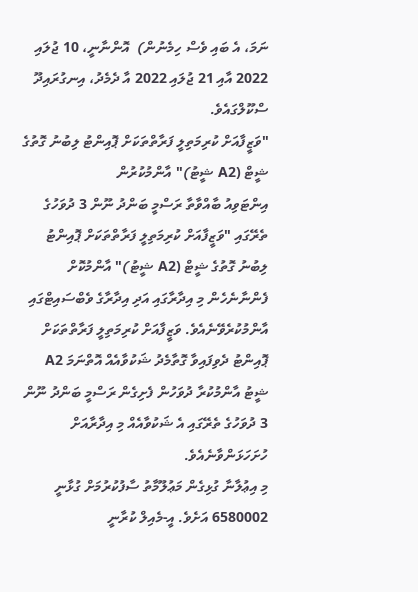ނަމަ، އެ ބައި ވެސް ހިމެނުން)  އޮންނާނީ، 10 ޖުލައި 2022 އާއި 21 ޖުލައި 2022 އާ ދެމެދު، އިނގުރައިދޫ ސްކޫލްގައެވެ.
"ވަޒީފާއަށް ކުރިމަތިލީ ފަރާތްތަކަށް ޕޮއިންޓު ލިބުނު ގޮތުގެ ޝީޓް (A2 ޝީޓު)" އާންމުކުރުން
އިންޓަވިއު ބާއްވާތާ ރަސްމީ ބަންދު ނޫން 3 ދުވަހުގެ ތެރޭގައި "ވަޒީފާއަށް ކުރިމަތިލީ ފަރާތްތަކަށް ޕޮއިންޓު ލިބުނު ގޮތުގެ ޝީޓް (A2 ޝީޓު)" އާންމުކޮށް ފެންނާނެހެން މި އިދާރާގައި އަދި އިދާރާގެ ވެބްސައިޓްގައި އާންމުކުރެވޭނެއެވެ. ވަޒީފާއަށް ކުރިމަތިލީ ފަރާތްތަކަށް ޕޮއިންޓު ދެވިފައިވާ ގޮތާމެދު ޝަކުވާއެއް އޮތްނަމަ A2 ޝީޓު އާންމުކުރާ ދުވަހުން ފެށިގެން ރަސްމީ ބަންދު ނޫން 3 ދުވަހުގެ ތެރޭގައި އެ ޝަކުވާއެއް މި އިދާރާއަށް ހުށަހަޅަންވާނެއެވެ.
މި އިޢުލާނާ ގުޅިގެން މަޢުލޫމާތު ސާފުކުރުމަށް ގުޅާނީ 6580002 އަށެވެ. އީ-މެއިލް ކުރާނީ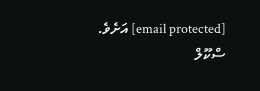[email protected] އަށެވެ.
ސްކޫލް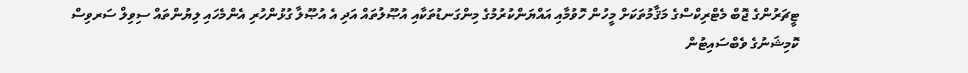ޓީޗަރުންގެ ޖޮބް މެޓްރިކްސްގެ މަޤާމުތަކަށް މީހުން ހޮވުމާއި އައްޔަންކުރުމުގެ މިންގަނޑުތަކާއި އުޞޫލުތައް އަދި އެ އުޞޫލާ ގުޅުންހުރި އެންމެހައި ލިޔުންތައް ސިވިލް ސަރވިސް ކޮމިޝަނުގެ ވެބްސައިޓުން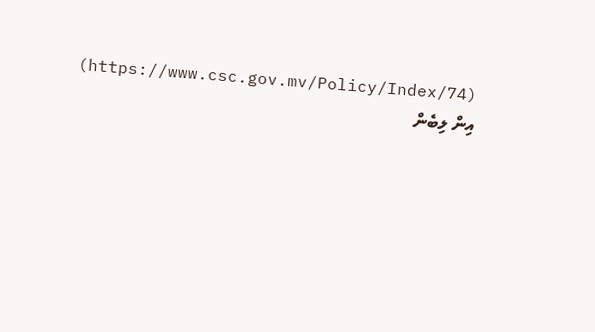(https://www.csc.gov.mv/Policy/Index/74) އިން ލިބެން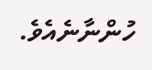ހުންނާނެއެވެ.